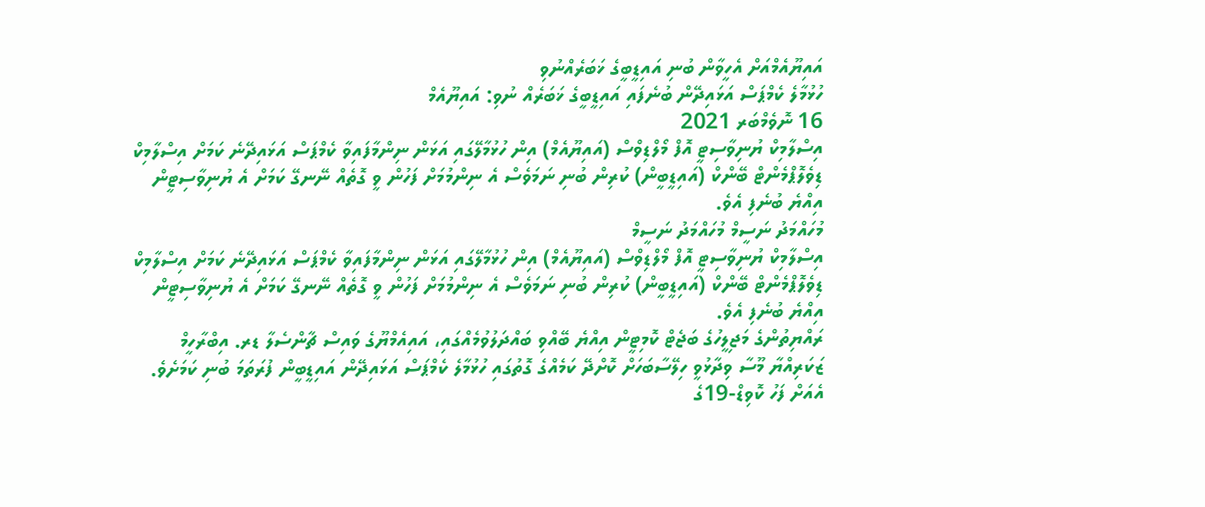އައިޔޫއެމްއަށް އެހީވާން ބުނި އައިޑީބީގެ ޚަބަރެއްނުވި
ހުޅުމާލެ ކެމްޕަސް އަޅައިދޭން ބުނެފައި އައިޑީބީގެ ޚަބަރެއް ނުވި: އައިޔޫއެމް
16 ނޮވެމްބަރ 2021
އިސްލާމިކް ޔުނިވާސިޓީ އޮފް މޯލްޑިވްސް (އައިޔޫއެމް) އިން ހުޅުމާލޭގައި އަޅަން ނިންމާފައިވާ ކެމްޕަސް އަޅައިދޭނެ ކަމަށް އިސްލާމިކް ޑިވެލޮޕްމެންޓް ބޭންކް (އައިޑީބީން) ކުރިން ބުނި ނަމަވެސް އެ ނިންމުމަށް ފަހުން ވީ ގޮތެއް ނޭނގޭ ކަމަށް އެ ޔުނިވާސިޓީން އިއްޔެ ބުނެފި އެވެ.
މުހައްމަދު ނަސީމް މުހައްމަދު ނަސީމް
އިސްލާމިކް ޔުނިވާސިޓީ އޮފް މޯލްޑިވްސް (އައިޔޫއެމް) އިން ހުޅުމާލޭގައި އަޅަން ނިންމާފައިވާ ކެމްޕަސް އަޅައިދޭނެ ކަމަށް އިސްލާމިކް ޑިވެލޮޕްމެންޓް ބޭންކް (އައިޑީބީން) ކުރިން ބުނި ނަމަވެސް އެ ނިންމުމަށް ފަހުން ވީ ގޮތެއް ނޭނގޭ ކަމަށް އެ ޔުނިވާސިޓީން އިއްޔެ ބުނެފި އެވެ.
ރައްޔިތުންގެ މަޖިލީހުގެ ބަޖެޓް ކޮމިޓީން އިއްޔެ ބޭއްވި ބައްދަލުވުމެއްގައި، އައިއެމްޔޫގެ ވައިސް ޗާންސެލާ ޑރ. އިބްރާހީމް ޒަކަރިއްޔާ މޫސާ ވިދާޅުވީ ހިލޭސާބަހަށް ކޮށްދޭ ކަމެއްގެ ގޮތުގައި ހުޅުމާލެ ކެމްޕަސް އަޅައިދޭން އައިޑީބީން ފުރަތަމަ ބުނި ކަމަށެވެ. އެއަށް ފަހު ކޮވިޑް-19ގެ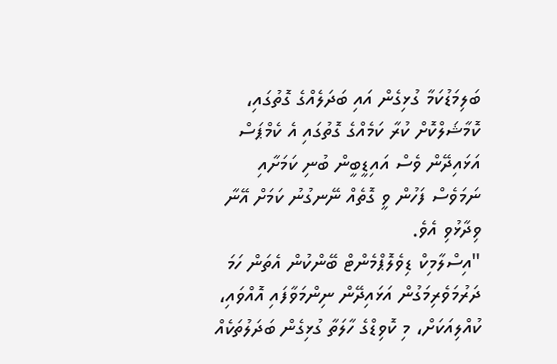ބަލިމަޑުކަމާ ގުޅިގެން އައި ބަދަލެއްގެ ގޮތުގައި، ކޮމާޝަލްކޮށް ކުރާ ކަމެއްގެ ގޮތުގައި އެ ކެމްޕަސް އަޅައިދޭން ވެސް އައިޑީބީން ބުނި ކަމަށާއި ނަމަވެސް ފަހުން ވީ ގޮތެއް ނޭނގުނު ކަމަށް އޭނާ ވިދާޅުވި އެވެ.
"އިސްލާމިކް ޑިވެލޮޕްމެންޓް ބޭންކުން އެތަން ހަމަ ދަރުމަވެރިމަގުން އަޅައިދޭން ނިންމަވާފައި އޮއްވައި، ކުއްލިއަކަށް، މި ކޮވިޑްގެ ހާލަތާ ގުޅިގެން ބަދަލުތަކެއް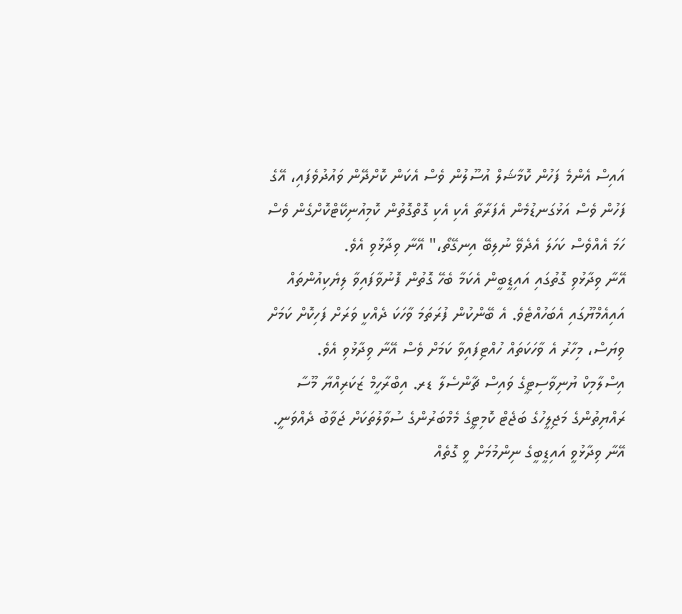އައިސް އެންމެ ފަހުން ކޮމާޝަލް އުސޫލުން ވެސް އެކަން ކޮށްދޭން ވައުދުވެފައި، އޭގެ ފަހުން ވެސް އަޅުގަނޑުމެން އެފަރާތާ އެކި އެކި ގޮތްގޮތުން ކޮމިއުނިކޭޓްކޮށްގެން ވެސް ހަމަ އެއްވެސް ކަހަލަ އެދެވޭ ނުލިބޭ އިނގޭތޯ،" އޭނާ ވިދާޅުވި އެވެ.
އޭނާ ވިދާޅުވި ގޮތުގައި އައިޑީބީން އެކަމާ ބެހޭ ގޮތުން ފޮނުވާފައިވާ ލިޔެކިއުންތައް އައިއެމްޔޫގައި އެބަހުއްޓެވެ. އެ ބޭންކުން ފުރަތަމަ ވާހަކަ ދެއްކީ ވަރަށް ފަހިކޮށް ކަމަށް ވިޔަސް، މިހާރު އެ ވާހަކަތައް ހުއްޓިފައިވާ ކަމަށް ވެސް އޭނާ ވިދާޅުވި އެވެ.
އިސްލާމިކް ޔުނިވާސިޓީގެ ވައިސް ޗާންސެލާ ޑރ. އިބްރާހީމް ޒަކަރިއްޔާ މޫސާ ރައްޔިތުންގެ މަޖިލީހުގެ ބަޖެޓް ކޮމިޓީގެ މެމްބަރުންގެ ސުވާލުތަކަށް ޖަވާބު ދެއްވަނީ. އޭނާ ވިދާޅުވީ އައިޑީބީގެ ނިންމުމަށް ވީ ގޮތެއް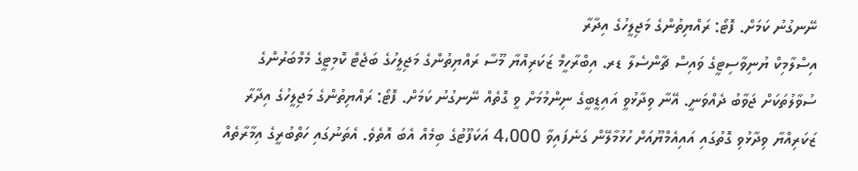ނޭނގުނު ކަމަށް. ފޮޓޯ: ރައްޔިތުންގެ މަޖިލީހުގެ އިދާރާ
އިސްލާމިކް ޔުނިވާސިޓީގެ ވައިސް ޗާންސެލާ ޑރ. އިބްރާހީމް ޒަކަރިއްޔާ މޫސާ ރައްޔިތުންގެ މަޖިލީހުގެ ބަޖެޓް ކޮމިޓީގެ މެމްބަރުންގެ ސުވާލުތަކަށް ޖަވާބު ދެއްވަނީ. އޭނާ ވިދާޅުވީ އައިޑީބީގެ ނިންމުމަށް ވީ ގޮތެއް ނޭނގުނު ކަމަށް. ފޮޓޯ: ރައްޔިތުންގެ މަޖިލީހުގެ އިދާރާ
ޒަކަރިއްޔާ ވިދާޅުވި ގޮތުގައި އައިއެމްޔޫއަށް ހުޅުމާލޭން ގަނެފައިވާ 4،000 އަކަފޫޓުގެ ބިމެއް އެބަ އޮތެވެ. އެތަނުގައި ހަތްބުރީގެ އިމާރާތެއް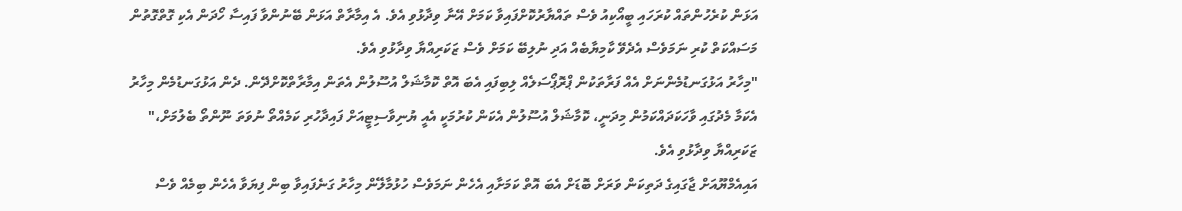އަޅަން ކުރެހުންތައް ކުރަހައި ބީއޯކިއު ވެސް ތައްޔާރުކޮށްފައިވާ ކަމަށް އޭނާ ވިދާޅުވި އެވެ. އެ އިމާރާތް އަޅަން ބޭނުންވާ ފައިސާ ހޯދަން އެކި ގޮތްގޮތުން މަސައްކަތް ކުރި ނަމަވެސް އެދެވޭ ކާމިޔާބެއް އަދި ނުލިބޭ ކަމަށް ވެސް ޒަކަރިއްޔާ ވިދާޅުވި އެވެ.
"މިހާރު އަޅުގަނޑުމެންނަށް އެއް ފަރާތަކުން ޕްރޮޕޯސަލެއް ލިބިފައި އެބަ އޮތް ކޮމާޝަލް އުސޫލުން އެތަން އިމާރާތްކޮށްދޭން. ދެން އަޅުގަނޑުމެން މިހާރު އެކަމާ މެދުގައި ވާހަކަދައްކަމުން މިދަނީ، ކޮމާޝަލް އުސޫލުން އެކަން ކުރުމަކީ އެއީ ޔުނިވާސިޓީއަށް ފައިދާހުރި ކަމެއްތޯ ނުވަތަ ނޫންތޯ ބެލުމަށް،" ޒަކަރިއްޔާ ވިދާޅުވި އެވެ.
އައިއެމްޔޫއަށް ޖާގައިގެ ދަތިކަން ވަރަށް ބޮޑަށް އެބަ އޮތް ކަމަށާއި އެހެން ނަމަވެސް ހުޅުމާލޭން މިހާރު ގަނެފައިވާ ބިން ފިޔަވާ އެހެން ބިމެއް ވެސް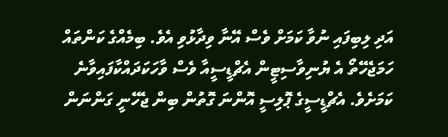އަދި ލިބިފައި ނުވާ ކަމަށް ވެސް އޭނާ ވިދާޅުވި އެވެ. ބިމެއްގެ ކަންތައް ހަމަޖެހޭތޯ އެ ޔުނިވާސިޓީން އެޗްޑީސީއާ ވެސް ވާހަކަދައްކާފައިވާނެ ކަމަށެވެ. އެޗްޑީސީގެ ޕޮލިސީ އޮންނަ ގޮތުން ބިން ޖެހޭނީ ގަންނަން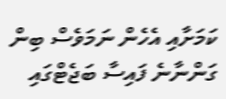ކަމަށާއި އެހެން ނަމަވެސް ބިން ގަންނާނެ ފައިސާ ބަޖެޓްގައި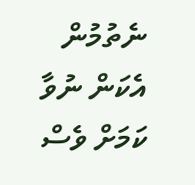ނެތުމުން އެކަން ނުވާ ކަމަށް ވެސް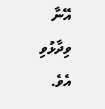އޭނާ ވިދާޅުވި އެވެ.